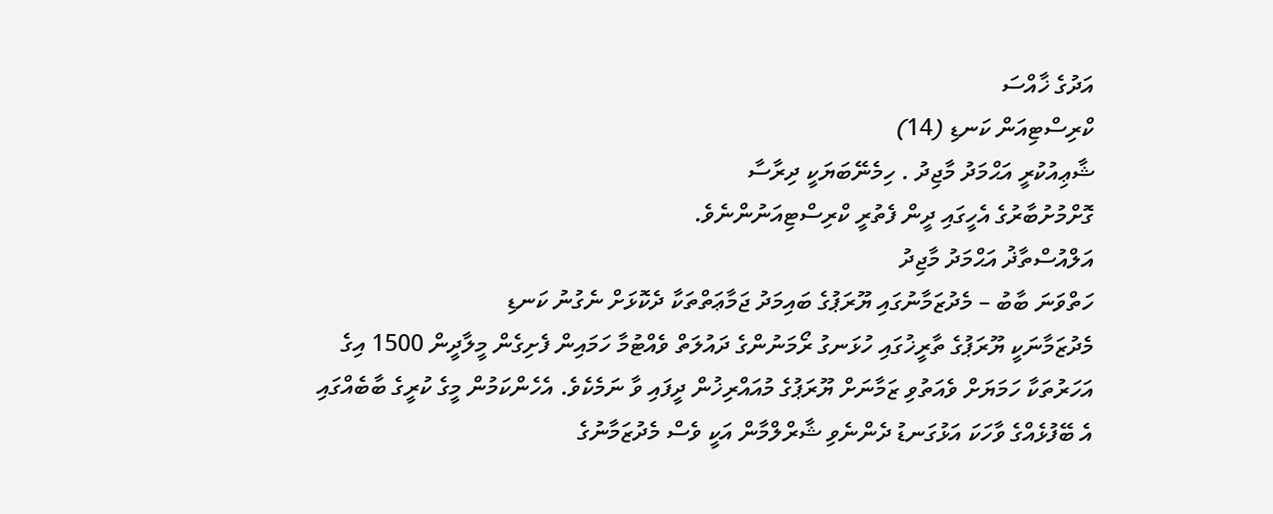އަދުގެ ޚާއްސަ
ކްރިސްޓިއަން ކަނޑި (14)
ޝާޢިއުކުރީ އަޙްމަދު މާޖިދު . ހިމެނޭބަޔަކީ ދިރާސާ
ގޮށްމުށުބާރުގެ އެހީގައި ދީން ފެތުރީ ކްރިސްޓިއަނުންނެވެ.
އަލްއުސްތާޛު އަޙްމަދު މާޖިދު
ހަތްވަނަ ބާބު – މެދުޒަމާނުގައި ޔޫރަޕުގެ ބައިމަދު ޖަމާޢަތްތަކާ ދެކޮޅަށް ނެގުނު ކަނޑި
މެދުޒަމާނަކީ ޔޫރަޕުގެ ތާރީޚުގައި ހުޅަނގު ރޯމަނުންގެ ދައުލަތް ވެއްޓުމާ ހަމައިން ފެށިގެން މީލާދީން 1500 އިގެ އަހަރުތަކާ ހަމަޔަށް ވެއަތުވި ޒަމާނަށް ޔޫރަޕުގެ މުއައްރިޚުން ދީފައި ވާ ނަމެކެވެ. އެހެންކަމުން މީގެ ކުރީގެ ބާބެއްގައި އެ ބޭފުޅެއްގެ ވާހަކަ އަޅުގަނޑު ދެންނެވި ޝާރްލްމާން އަކީ ވެސް މެދުޒަމާނުގެ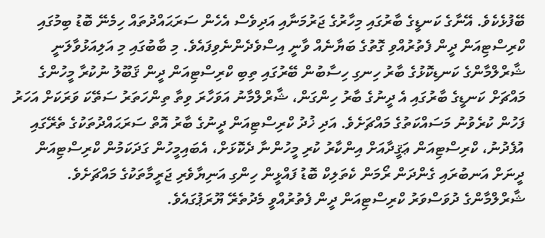ބޭފުޅެކެވެ. އޭނާގެ ކަނޑީގެ ބާރުގައި މިހާރުގެ ޖަރުމަނާއި އަދިވެސް އެހެން ސަރަޙައްދުތައް ހިމެނޭ ބޮޑު ބިމުގައި ކްރިސްޓިއަން ދީން ފެތުރުއްވި ގޮތުގެ ބަޔާނެއް ވާނީ އިސްވެދެންނެވިފައެވެ. މި ބާބުގައި މި އަލިއަޅުވާލަނީ ޝާރްލްމާންގެ ކަނޑިކޮޅުގެ ބާރު ހިނގި ހިސާބުން ބޭރުގައި ތިބި ކްރިސްޓިއަން ދީން ޤަބޫލު ނުކުރާ މީހުންގެ މައްޗަށް ކަނޑީގެ ބާރުގައި އެ ދީނުގެ ބާރު ހިންގަން، ޝާރްލްމާނު އަވަހާރަ ވިތާ ތިންހަތަރު ސަތޭކަ ވަރަކަށް އަހަރު ފަހުން ކުރެވުނު މަސައްކަތުގެ މައްޗަށެވެ. އަދި ޚުދު ކްރިސްޓިއަން ދީނުގެ ބާރު އޮތް ސަރަޙައްދުތަކުގެ ތެރޭގައި އުފެދުނު، ކްރިސްޓިއަން ޢަޤީދާއަށް އިންކާރު ކުރި މީހުންނާ ދެކޮޅަށް، އެބައިމީހުން ގަދަކަމުން ކްރިސްޓިއަން ދީނަށް އަނބުރައި ގެންދަން ރޯމަން ކެތަލިކް ބޮޑު ފައްޅީން ހިންގި އަނިޔާވެރި ޖަރީމާތަކުގެ މައްޗަށެވެ.
ޝާރްލްމާންގެ ދުވަސްވަރު ކްރިސްޓިއަން ދީން ފެތުރުއްވީ މެދުތެރޭ ޔޫރަޕުގައެވެ.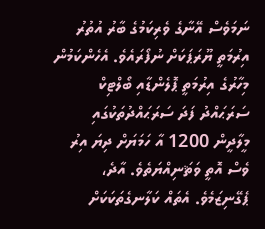ނަމަވެސް އޭނާގެ ވެރިކަމުގެ ބާރު އުތުރު އިރުމަތީ ޔޫރަޕަކަށް ނުފޯރައެވެ. އެހެންކަމުން މިހާރުގެ އިރުމަތީ ޕޮލެންޑާއި ބޯލްޓިކް ސަރަޙައްދު ފަދަ ސަރަޙައްދުތަކުގައި މީލާދީން 1200 އާ ހަމަޔަށް ދިޔަ އިރު ވެސް އޮތީ ވަޘަނިއްޔަތެވެ. އާދެ، ޕެގޭނިޒަމެވެ. އެތައް ކަލާނގެތަކަކަށް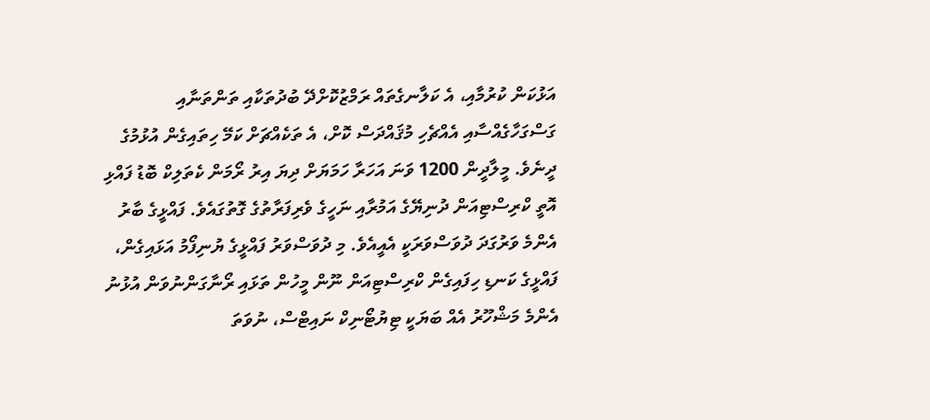އަޅުކަން ކުރުމާއި، އެ ކަލާނގެތައް ރަމްޒުކޮށްދޭ ބުދުތަކާއި ތަންތަނާއި ގަސްގަހާގެއްސާއި އެއްޗެހި މުޤައްދަސް ކޮށް، އެ ތަކެއްޗަށް ކަމޭ ހިތައިގެން އުޅުމުގެ ދީނެވެ. މީލާދީން 1200 ވަނަ އަހަރާ ހަމަޔަށް ދިޔަ އިރު ރޯމަން ކެތަލިކް ބޮޑު ފައްޅި އޮތީ ކްރިސްޓިއަން ދުނިޔޭގެ އަމުރާއި ނަހީގެ ވެރިފަރާތުގެ ގޮތުގައެވެ. ފައްޅީގެ ބާރު އެންމެ ވަރުގަދަ ދުވަސްވަރަކީ އެއީއެވެ. މި ދުވަސްވަރު ފައްޅީގެ ޔުނިފޯމު އަޅައިގެން، ފައްޅީގެ ކަނޑި ހިފައިގެން ކްރިސްޓިއަން ނޫން މީހުން ތަޅައި ރޯނާގަންނުވަން އުޅުނު އެންމެ މަޝްހޫރު އެއް ބަޔަކީ ޓިޔުޓޯނިކް ނައިޓްސް، ނުވަތަ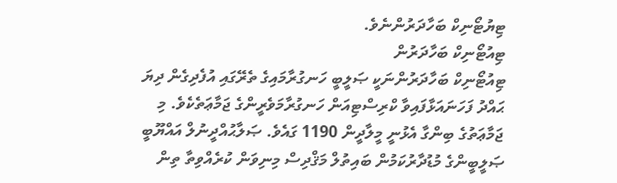ޓިޔުޓޯނިކް ބަހާދަރުންނެވެ.
ޓިއުޓޯނިކް ބަހާދަރުން
ޓިއުޓޯނިކް ބަހާދަރުންނަކީ ޞަލީބީ ހަނގުރާމައިގެ ތެރޭގައި އުފެދިގެން ދިޔަ ޙައްދު ފަހަނައަޅާފައިވާ ކްރިސްޓިއަން ހަނގުރާމަވެރީންގެ ޖަމާޢަތެކެވެ. މި ޖަމާޢަތުގެ ބިންގާ އެޅުނީ މީލާދީން 1190 ގައެވެ. ޞަލާޙުއްދީނުލް އައްޔޫބީ ޞަލީބީންގެ މުޑުދާރުކަމުން ބައިތުލް މަޤްދިސް މިނިވަން ކުރެއްވިތާ ތިން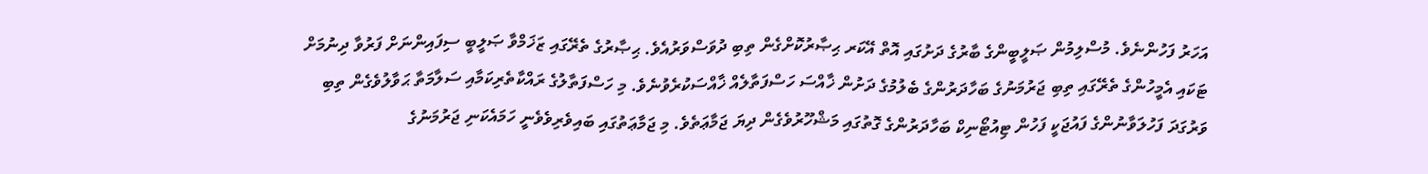އަހަރު ފަހުންނެވެ. މުސްލިމުން ޞަލީބީންގެ ބާރުގެ ދަށުގައި އޮތް އޭކަރ ޙިޞާރުކޮށްގެން ތިބި ދުވަސްވަރުއެވެ. ޙިޞާރުގެ ތެރޭގައި ޒަޚަމްވާ ޞަލީބީ ސިފައިންނަށް ފަރުވާ ދިނުމަށް ޓަކައި އެމީހުންގެ ތެރޭގައި ތިބި ޖަރުމަނުގެ ބަހާދަރުންގެ ބެލުމުގެ ދަށުން ޚާއްސަ ހަސްފަތާލެއް ޚާއްސަކުރެވުނެވެ. މި ހަސްފަތާލުގެ ރައްކާތެރިކަމާއި ސަލާމަތާ ޙަވާލުވެގެން ތިބި ވަރުގަދަ ފަހުލަވާނުންގެ ފައުޖަކީ ފަހުން ޓިއުޓޯނިކް ބަހާދަރުންގެ ގޮތުގައި މަޝްހޫރުވެގެން ދިޔަ ޖަމާޢަތެވެ. މި ޖަމާޢަތުގައި ބައިވެރިވެވެނީ ހަމައެކަނި ޖަރުމަނުގެ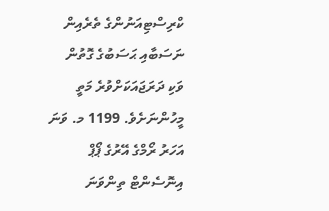ކްރިސްޓިއަނުންގެ ތެރެއިން ނަސަބާއި ޙަސަބުގެ ގޮތުން ވަކި ދަރަޖައަކަށްވުރެ މަތީ މީހުންނަށެވެ. 1199 މ. ވަނަ އަހަރު ރޯމްގެ އޭރުގެ ޕޯޕް އިނޮސެންޓް ތިންވަނަ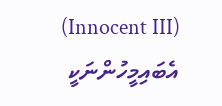(Innocent III) އެބައިމީހުންނަކީ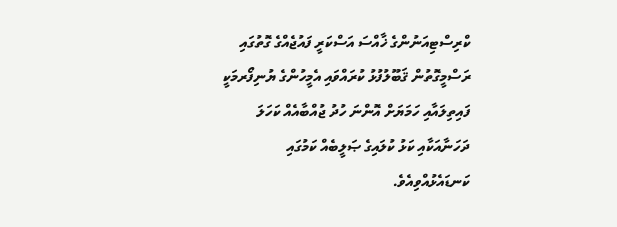ކްރިސްޓިއަނުންގެ ޚާއްސަ އަސްކަރީ ފައުޖެއްގެ ގޮތުގައި ރަސްމީގޮތުން ޤަބޫލުފުޅު ކުރައްވައި އެމީހުންގެ ޔުނިފޯރމަކީ ފައިތިލައާއި ހަމަޔަށް އޮންނަ ހުދު ޖުއްބާއެއް ކަހަލަ ދަހަނާއަކާއި ކަޅު ކުލައިގެ ޞަލީބެއް ކަމުގައި ކަނޑައެޅުއްވިއެވެ.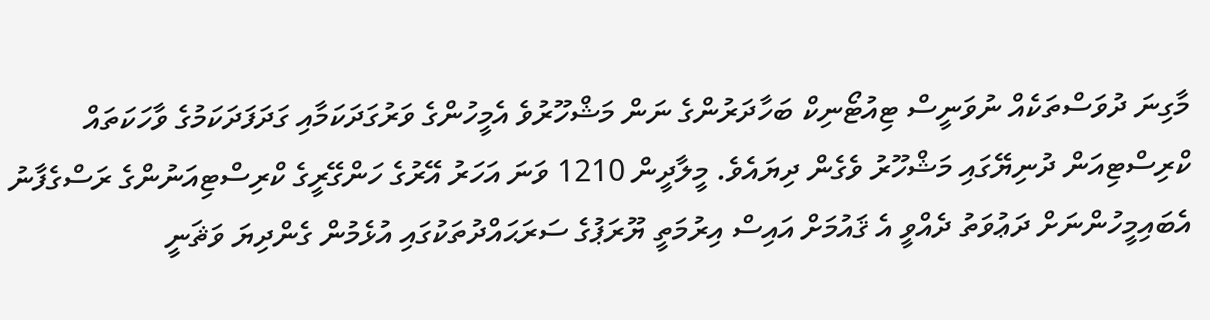މާގިނަ ދުވަސްތަކެއް ނުވަނީސް ޓިއުޓޯނިކް ބަހާދަރުންގެ ނަން މަޝްހޫރުވެ އެމީހުންގެ ވަރުގަދަކަމާއި ގަދަފަދަކަމުގެ ވާހަކަތައް ކްރިސްޓިއަން ދުނިޔޭގައި މަޝްހޫރު ވެގެން ދިޔައެވެ. މީލާދީން 1210 ވަނަ އަހަރު އޭރުގެ ހަންގޭރީގެ ކްރިސްޓިއަނުންގެ ރަސްގެފާނު އެބައިމީހުންނަށް ދަޢުވަތު ދެއްވީ އެ ޤައުމަށް އައިސް އިރުމަތީ ޔޫރަޕުގެ ސަރަޙައްދުތަކުގައި އުޅެމުން ގެންދިޔަ ވަޘަނީ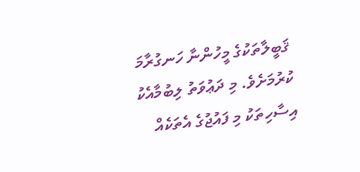ޤަބީލާތަކުގެ މީހުންނާ ހަނގުރާމަ ކުރުމަށެވެ. މި ދަޢުވަތު ލިބުމާއެކު އިސާހިތަކު މި ފައުޖުގެ އެތަކެއް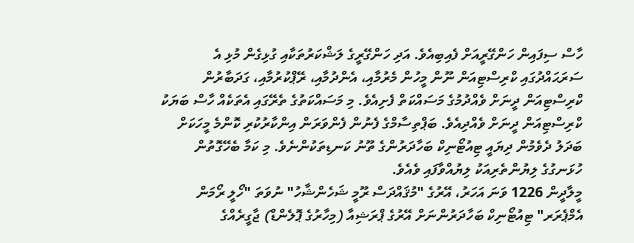ހާސް ސިފައިން ހަންގޭރީއަށް ފެއިބިއެވެ. އަދި ހަންގޭރީގެ ލަޝްކަރުތަކާއި ގުޅިގެން މުޅި އެ ސަރަޙައްދުގައި ކްރިސްޓިއަން ނޫން މީހުން މެރުމާއި، އެންދުމާއި، ރޭޕްކުރުމާއި، ގަދަބާރުން ކްރިސްޓިއަން ދީނަށް ވެއްދުމުގެ މަސައްކަތް ފެށިއެވެ. މި މަސައްކަތުގެ ތެރޭގައި އެތަކެއް ހާސް ބަޔަކު ކްރިސްޓިއަން ދީނަށް ވެއްދިއެވެ. ބަޕްތިސާމްގެ ފެނުން ފެންވަރަން އިންކާރުކުރި ކޮންމެ މީހަކަށް ބަދަލު ދެވެމުން ދިޔައީ ޓިއުޓޯނިކް ބަހާދަރުންގެ ތޫނު ކަނޑިތަކުންނެވެ. މި ކަމާ ބެހޭގޮތުން ހުޅަނގުގެ ލިޔުންތެރިއަކު ލިޔުއްވާފައި ވެއެވެ.
މީލާދީން 1226 ވަނަ އަހަރު، އޭރުގެ "މުޤައްދަސް ރޫމީ ޝަހެންޝާހު" ނުވަތަ "ހޯލީ ރޯމަން އެމްޕެރަރ" ޓިއުޓޯނިކް ބަހާދަރުންނަށް އޭރުގެ ޕްރަޝިއާ (މިހާރުގެ ޕޮލެންޑް) ޖާގީރެއްގެ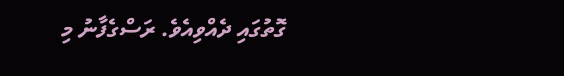ގޮތުގައި ދެއްވިއެވެ. ރަސްގެފާނު މި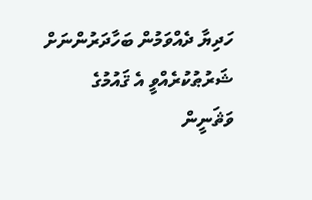ހަދިޔާ ދެއްވަމުން ބަހާދަރުންނަށް ޝަރުޠުކުރެއްވީ އެ ޤައުމުގެ ވަޘަނީން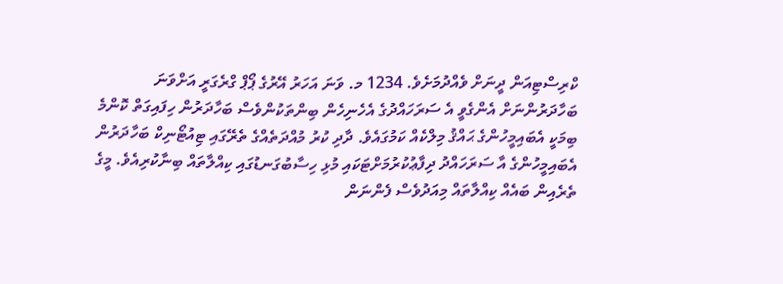ކްރިސްޓިއަން ދީނަށް ވެއްދުމަށެވެ. 1234 މ. ވަނަ އަހަރު އޭރުގެ ޕޯޕް ގްރެގަރީ އަށްވަނަ  ބަހާދަރުންނަށް އެންގެވީ އެ ސަރަހައްދުގެ އެހެނިހެން ބިންތަކުންވެސް ބަހާދަރުން ހިފައިގަތް ކޮންމެ ބިމަކީ އެބައިމީހުންގެ ޙައްޤު މިލްކެއް ކަމުގައެވެ. ދާދި ކުރު މުއްދަތެއްގެ ތެރޭގައި ޓިއުޓޯނިކް ބަހާދަރުން އެބައިމީހުންގެ އާ ސަރަހައްދު ދިފާޢުކުރުމަށްޓަކައި މުޅި ހިސާބުގަނޑުގައި ކިއްލާތައް ބިނާކުރިއެވެ. މީގެ ތެރެއިން ބައެއް ކިއްލާތައް މިއަދުވެސް ފެންނަން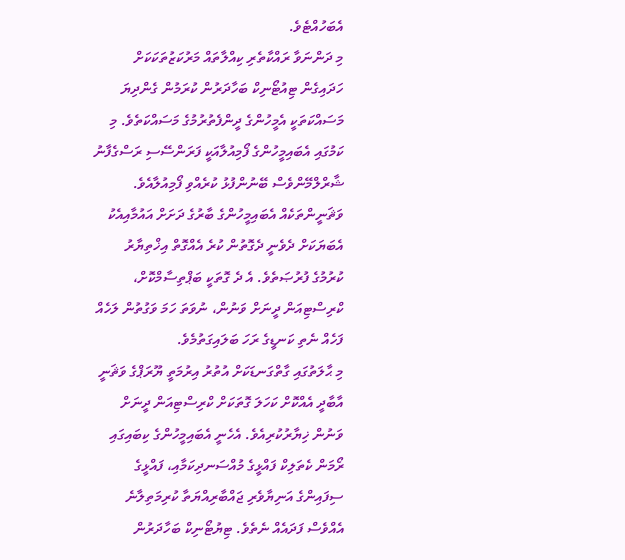އެބަހުއްޓެވެ.
މި ދަންނަވާ ރައްކާތެރި ކިއްލާތައް މަރުކަޒުތަކަކަށް ހަދައިގެން ޓިއުޓޯނިކް ބަހާދަރުން ކުރަމުން ގެންދިޔަ މަސައްކަތަކީ އެމީހުންގެ ދީންފެތުރުމުގެ މަސައްކަތެވެ. މި ކަމުގައި އެބައިމީހުންގެ ފޯމިއުލާއަކީ ފަރަންސޭސި ރަސްގެފާނު ޝާރްލްމޭންވެސް ބޭނުންފުޅު ކުރެއްވި ފޯމިއުލާއެވެ. ވަޘަނީންތަކެއް އެބައިމީހުންގެ ބާރުގެ ދަށަށް އައުމާއިއެކު އެބަޔަކަށް ދެވެނީ ދެގޮތުން ކުރެ އެއްގޮތް އިޚްތިޔާރު ކުރުމުގެ ފުރުޞަތެވެ. އެ ދެ ގޮތަކީ ބަޕްތިސާމްކޮށް، ކްރިސްޓިއަން ދީނަށް ވަނުން، ނުވަތަ ހަމަ ވަގުތުން ލަހެއް ފަހެއް ނެތި ކަނޑީގެ ރަހަ ބަލައިގަތުމެވެ.
މި ޙާލަތުގައި ގާތްގަނޑަކަށް އުތުރު އިރުމަތީ ޔޫރަޕްގެ ވަޘަނީ އާބާދީ އެއްކޮށް ކަހަލަ ގޮތަކަށް ކްރިސްޓިއަން ދީނަށް ވަނުން ޚިޔާރުކުރިއެވެ. އެހެނީ އެބައިމީހުންގެ ކިބައިގައި ރޯމަން ކެތަލިކް ފައްޅީގެ މުއްސަނދިކަމާއި، ފައްޅީގެ ސިފައިންގެ އަނިޔާވެރި ޖައްބާރިއްޔަތާ ކުރިމަތިލާނެ އެއްވެސް ފަދައެއް ނެތެވެ. ޓިޔުޓޯނިކް ބަހާދަރުން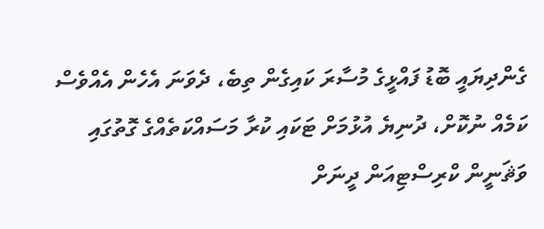ގެންދިޔައީ ބޮޑު ފައްޅީގެ މުސާރަ ކައިގެން ތިބެ، ދެވަނަ އެހެން އެއްވެސް ކަމެއް ނުކޮށް، ދުނިޔެ އުޅުމަށް ޓަކައި ކުރާ މަސައްކަތެއްގެ ގޮތުގައި ވަޘަނީން ކްރިސްޓިއަން ދީނަށް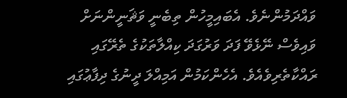ވައްދަމުންނެވެ. އެބައިމީހުން ތިބެނީ ވަޘަނީންނަށް ވައިވެސް ނޭޅެވޭ ފަދަ ވަރުގަދަ ކިއްލާތަކުގެ ތެރޭގައި ރައްކާތެރިވެއެވެ. އެހެންކަމުން އަމިއްލަ ދީނުގެ ދިފާޢުގައި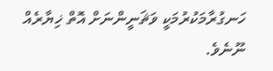ހަނގުރާމަކުރުމަކީ ވަޘަނީންނަށް އޮތް ޚިޔާރެއް ނޫނެވެ.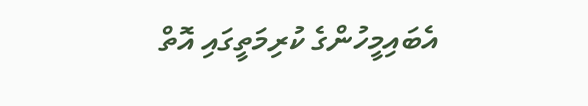އެބައިމީހުންގެ ކުރިމަތީގައި އޮތް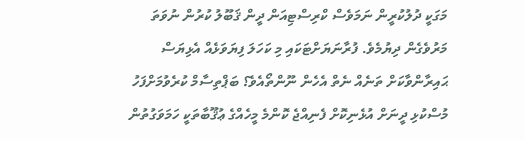މަގަކީ ދުލުކުރީން ނަމަވެސް ކްރިސްޓިއަން ދީން ޤަބޫލު ކުރުން ނުވަތަ މަރުވެގެން ދިޔުމެވެ. ފުރާނަޔަށްޓަކައި މި ކަހަލަ ފިޔަވަޅެއް އެޅިޔަސް ޙައިރާންވާކަށް ތަނެއް ނެތް އެހެން ނޫންތޯއެވެ؟ ބަޕްތިސާމް ކުރެވުމަށްފަހު މުސްކުޅި ދީނަށް އުޅެނިކޮށް ފެނިއްޖެ ކޮންމެ މީހެއްގެ ޢުޤޫބާތަކީ ހަމަވަގުތުން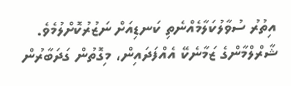އިތުރު ސުވާލުކަލާމެއްނެތި ކަނޑިއަށް ނަޒުރުކޮށްލުމެވެ. ޝާރްލްމާންގެ ޒަމާނެކޭ އެއްފަދައިން، މިގޮތުން ގަދަބާރުން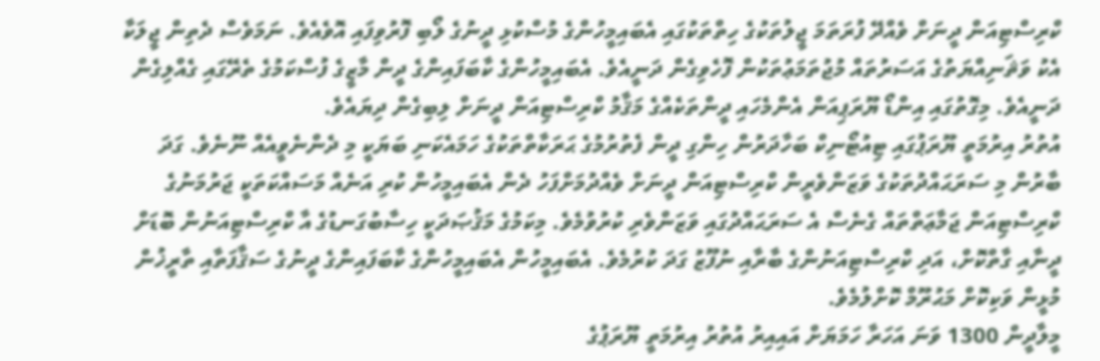ކްރިސްޓިއަން ދީނަށް ވެއްދޭ ފުރަތަމަ ޖީލުތަކުގެ ހިތްތަކުގައި އެބައިމީހުންގެ މުސްކުޅި ދީނުގެ ލޯބި ފޮރުވިފައި އޮވެއެވެ. ނަމަވެސް ދެތިން ޖީލަކާ އެކު ވަޘަނިއްޔަތުގެ އަސަރުތައް މުޖުތަމަޢުތަކުން ފޮހެވިގެން ދަނީއެވެ. އެބައިމީހުންގެ ކާބަފައިންގެ ދީން މާޒީގެ ފުސްކަމުގެ ތެރޭގައި ގެއްލިގެން ދަނީއެވެ. މިގޮތުގައި އިންޑޯ ޔޫރަޕިއަން އެންމެހައި ދީންތަކެއްގެ މަޤާމު ކްރިސްޓިއަން ދީނަށް ލިބިގެން ދިޔައެވެ.
އުތުރު އިރުމަތީ ޔޫރަޕުގައި ޓިއުޓޯނިކް ބަހާދަރުން ހިންގި ދީން ފެތުރުމުގެ ޙަރަކާތްތަކުގެ ހަމައެކަނި ބަޔަކީ މި ދެންނެވީއެއް ނޫނެވެ. ގަދަ ބާރުން މި ސަރަޙައްދުތަކުގެ ވަޒަންވެރީން ކްރިސްޓިއަން ދީނަށް ވެއްދުމަށްފަހު ދެން އެބައިމީހުން ކުރި އަނެއް މަސައްކަތަކީ ޖަރުމަނުގެ ކްރިސްޓިއަން ޖަމާޢަތްތައް ގެނެސް އެ ސަރަޙައްދުގައި ވަޒަންވެރި ކުރުވުމެވެ. މިކަމުގެ މަޤުޞަދަކީ ހިސާބުގަނޑުގެ އާ ކްރިސްޓިއަނުން ބޮޑަށް ދީނާއި ގާތްކޮށް، އަދި ކްރިސްޓިއަނުންގެ ބާރާއި ނުފޫޒު ގަދަ ކުރުމެވެ. އެބައިމީހުން އެބައިމީހުންގެ ކާބަފައިންގެ ދީނުގެ ސަޤާފަތާއި ތާރީޚުން މުޅީން ވަކިކޮށް މަޙުރޫމް ކޮށްލުމެވެ.
މީލާދީން 1300 ވަނަ އަހަރާ ހަމަޔަށް އައިއިރު އުތުރު އިރުމަތީ ޔޫރަޕުގެ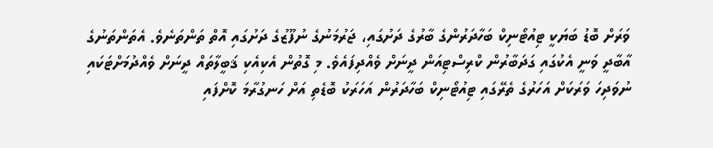ވަރަށް ބޮޑު ބަޔަކީ ޓިއުޓޯނިކް ބަހާދަރުންގެ ބާރުގެ ދަށުގައި، ޖަރުމަނުގެ ނުފޫޒުގެ ދަށުގައި އޮތް ތަންތަނެވެ. އެތަންތަނުގެ އާބާދީ ވަނީ އެކުގައި ގަދަބާރުން ކްރިސްޓިއަން ދީނަށް ވެއްދިފައެވެ. މި ގޮތުން އެކިއެކި ޤަބީލާތައް ދީނަށް ވެއްދުމަށްޓަކައި ނުވަދިހަ ވަރަކަށް އަހަރުގެ ތެރޭގައި ޓިއުޓޯނިކް ބަހާދަރުން އަހަރަކު ބޮޑެތި އަށް ހަނގުރާމަ ކޮށްފައި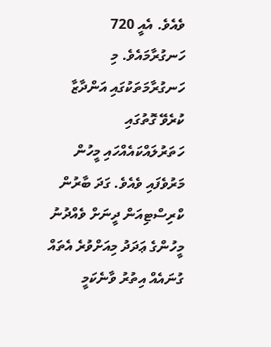ވެއެވެ. އެއީ 720 ހަނގުރާމައެވެ. މި ހަނގުރާމަތަކުގައި އަންދާޒާ ކުރެވޭ ގޮތުގައި ހަތަރުލައްކައެއްހައި މީހުން މަރުވެފައި ވެއެވެ. ގަދަ ބާރުން ކްރިސްޓިއަން ދީނަށް ވެއްދުނު މީހުންގެ ޢަދަދު މިއަށްވުރެ އެތައް ގުނައެއް އިތުރު ވާނެކަމީ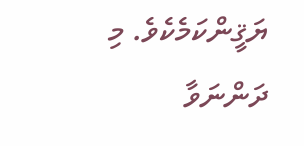ޔަޤީންކަމެކެވެ. މި ދަންނަވާ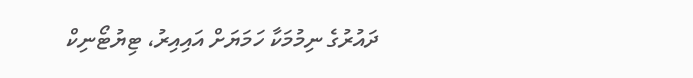ދައުރުގެ ނިމުމަކާ ހަމަޔަށް އައިއިރު، ޓިޔުޓޯނިކް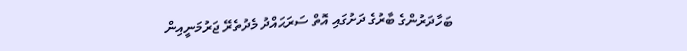ބަހާދަރުންގެ ބާރުގެ ދަށުގައި އޮތް ސަރަޙައްދު މެދުތެރޭ ޖަރުމަނީއިން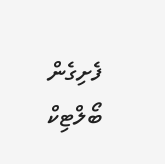ފެށިގެން ބޯލްޓިކް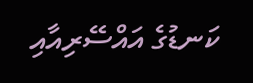ކަނޑުގެ އައްސޭރިއާއި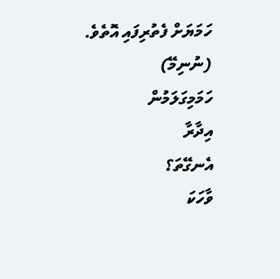ހަމަޔަށް ފެތުރިފައި އޮތެވެ.
(ނުނިމޭ)
ހަމަމިގަލަމުން
އިދާރާ
އެނގޭތަ؟
ވާހަކަ